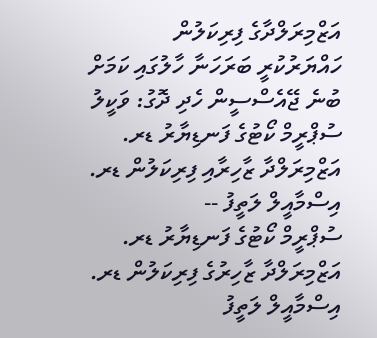އަޒްމިރަލްދާގެ ފިރިކަލުން ހައްޔަރުކުރީ ބަރަހަނާ ހާލުގައި ކަމަށް ބުނެ ޖޭއެސްސީން ހެދި ދޮގު: ވަކީލު
ސުޕްރީމް ކޯޓުގެ ފަނޑިޔާރު ޑރ. އަޒްމިރަލްދާ ޒާހިރާއި ފިރިކަލުން ޑރ. އިސްމާއީލް ލަތީފު --
ސުޕްރީމް ކޯޓުގެ ފަނޑިޔާރު ޑރ. އަޒްމިރަލްދާ ޒާހިރުގެ ފިރިކަލުން ޑރ. އިސްމާއީލް ލަތީފު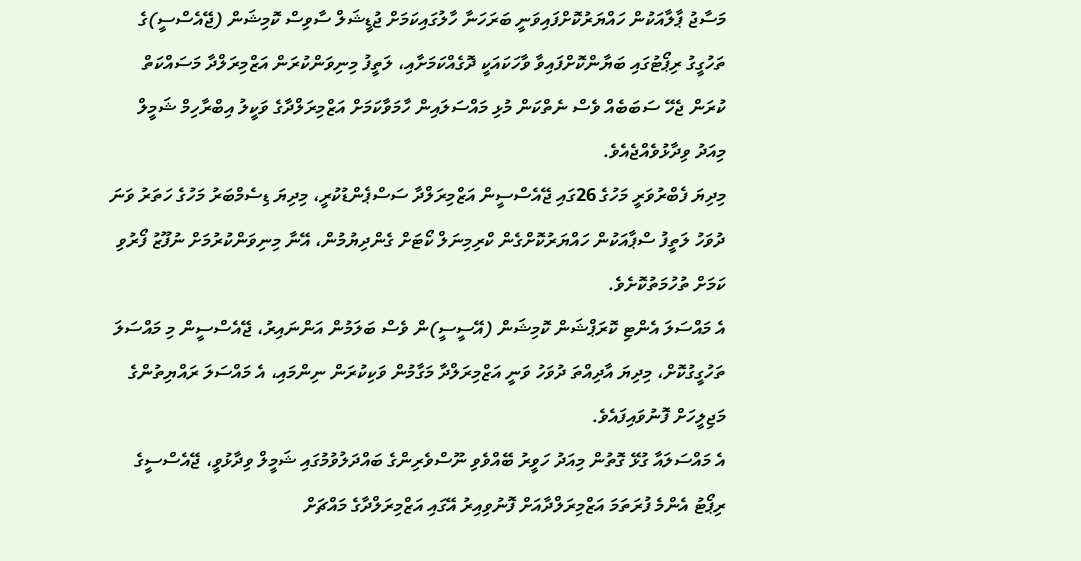މަސާޖު ޕާލާއަކުން ހައްޔަރުކޮށްފައިވަނީ ބަރަހަނާ ހާލުގައިކަމަށް ޖުޑީޝަލް ސާވިސް ކޮމިޝަން (ޖޭއެސްސީ)ގެ ތަހުގީގު ރިޕޯޓުގައި ބަޔާންކޮށްފައިވާ ވާހަކައަކީ ދޮގެއްކަމަށާއި، ލަތީފު މިނިވަންކުރަން އަޒްމިރަލްދާ މަސައްކަތް ކުރަން ޖެހޭ ސަބަބެއް ވެސް ނެތްކަން މުޅި މައްސަލައިން ހާމަވާކަމަށް އަޒްމިރަލްދާގެ ވަކީލު އިބްރާހިމް ޝަމީލް މިއަދު ވިދާޅުވެއްޖެއެވެ.
މިދިޔަ ފެބްރުވަރީ މަހުގެ 26ގައި ޖޭއެސްސީން އަޒްމިރަލްދާ ސަސްޕެންޑުކުރީ، މިދިޔަ ޑިސެމްބަރު މަހުގެ ހަތަރު ވަނަ ދުވަހު ލަތީފު ސްޕާއަކުން ހައްޔަރުކޮށްގެން ކްރިމިނަލް ކޯޓަށް ގެންދިޔުމުން، އޭނާ މިނިވަންކުރުމަށް ނުފޫޒު ފޯރުވި ކަމަށް ތުހުމަތުކޮށެވެ.
އެ މައްސަލަ އެންޓި ކޮރަޕްޝަން ކޮމިޝަން (އޭސީސީ)ން ވެސް ބަލަމުން އަންނައިރު، ޖޭއެސްސީން މި މައްސަލަ ތަހުގީގުކޮށް، މިދިޔަ އާދިއްތަ ދުވަހު ވަނީ އަޒްމިރަލްދާ މަގާމުން ވަކިކުރަން ނިންމައި، އެ މައްސަލަ ރައްޔިތުންގެ މަޖިލީހަށް ފޮނުވައިފައެވެ.
އެ މައްސަލައާ ގުޅޭ ގޮތުން މިއަދު ހަވީރު ބޭއްވެވި ނޫސްވެރިންގެ ބައްދަލުވުމުގައި ޝަމީލް ވިދާޅުވީ، ޖޭއެސްސީގެ ރިޕޯޓު އެންމެ ފުރަތަމަ އަޒްމިރަލްދާއަށް ފޮނުވިއިރު އޭގައި އަޒްމިރަލްދާގެ މައްޗަށް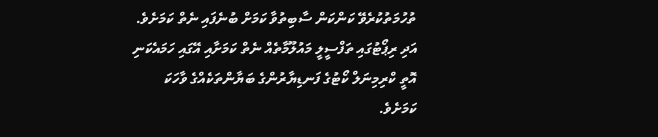ތުހުމަތުކުރެވޭ ކަންކަން ސާބިތުވާ ކަމަށް ބުނެފައި ނެތް ކަމަށެވެ. އަދި ރިޕޯޓުގައި ތަފްސީލީ މައުލޫމާތެއް ނެތް ކަމަށާއި އޭގައި ހަމައެކަނި އޮތީ ކްރިމިނަލް ކޯޓުގެ ފަނޑިޔާރުންގެ ބަޔާންތަކެއްގެ ވާހަކަ ކަމަށެވެ.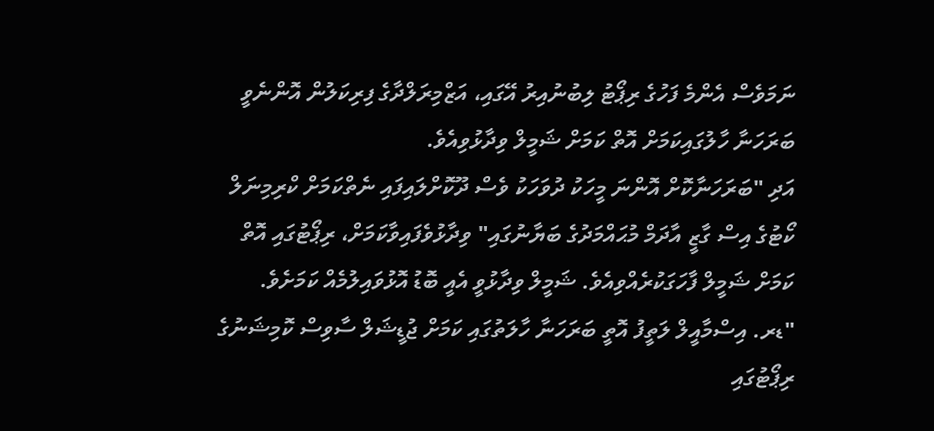ނަމަވެސް އެންމެ ފަހުގެ ރިޕޯޓު ލިބުނުއިރު އޭގައި، އަޒްމިރަލްދާގެ ފިރިކަލުން އޮންނެވީ ބަރަހަނާ ހާލުގައިކަމަށް އޮތް ކަމަށް ޝަމީލް ވިދާޅުވިއެވެ.
އަދި "ބަރަހަނާކޮށް އޮންނަ މީހަކު ދުވަހަކު ވެސް ދޫކޮށްލައިފައި ނެތްކަމަށް ކްރިމިނަލް ކޯޓުގެ އިސް ގާޒީ އާދަމް މުޙައްމަދުގެ ބަޔާނުގައި" ވިދާޅުވެފައިވާކަމަށް، ރިޕޯޓުގައި އޮތް ކަމަށް ޝަމީލް ފާހަގަކުރެއްވިއެވެ. ޝަމީލް ވިދާޅުވީ އެއީ ބޮޑު އޮޅުވައިލުމެއް ކަމަށެވެ.
"ޑރ. އިސްމާއީލް ލަތީފު އޮތީ ބަރަހަނާ ހާލަތުގައި ކަމަށް ޖުޑީޝަލް ސާވިސް ކޮމިޝަނުގެ ރިޕޯޓުގައި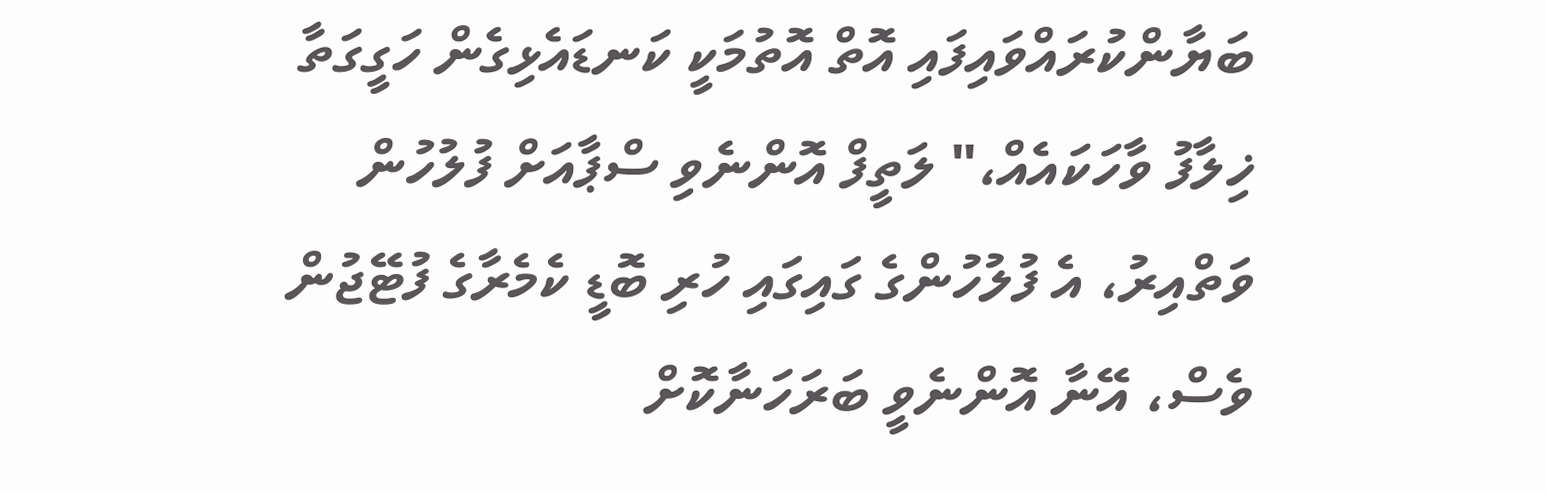ބަޔާންކުރައްވައިފައި އޮތް އޮތުމަކީ ކަނޑައެޅިގެން ހަގީގަތާ ޚިލާފު ވާހަކައެއް،" ލަތީފް އޮންނެވި ސްޕާއަށް ފުލުހުން ވަތްއިރު، އެ ފުލުހުންގެ ގައިގައި ހުރި ބޮޑީ ކެމެރާގެ ފުޓޭޖުން ވެސް، އޭނާ އޮންނެވީ ބަރަހަނާކޮށް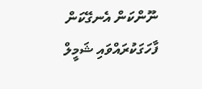ނޫންކަން އެނގޭކަން ފާހަގަކުރައްވައި ޝަމީލް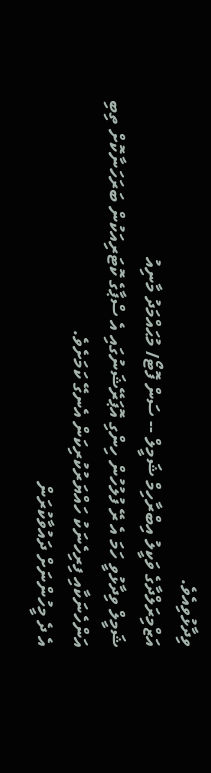ވިދާޅުވިއެވެ.
އަޒްމިރަލްދާގެ ވަކީލު އިބްރާހިމް ޝަމީލް -- ސަން ފޮޓޯ/ މުޙައްމަދު މާނިއު
ޝަމީލް ވިދާޅުވީ ހަމަ އެ ރޭ ފުލުހުން ހިންގި އޮޕަރޭޝަނުގައި އެ ސްޕާގެ ކޮޓަރިއަކުން ބަރަހަނާކޮށް ތިބި އަންހެނަކާއި ފިރިހެނަކު ހައްޔަރުކުރިކަން އެނގޭ ކަމަށެވެ.
އެ ދެ މީހުންނަށް ދައުވާކުރަން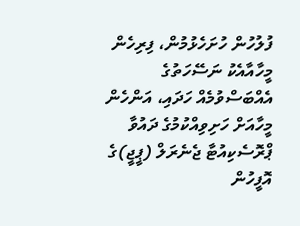ފުލުހުން ހުށަހެޅުމުން، ފިރިހެން މީހާއާއެކު ނަސޭހަތުގެ އެއްބަސްވުމެއް ހަދައި، އަންހެން މީހާއަށް ހަށިވިއްކުމުގެ ދައުވާ ޕްރޮސެކިއުޓާ ޖެނެރަލް (ޕީޖީ)ގެ އޮފީހުން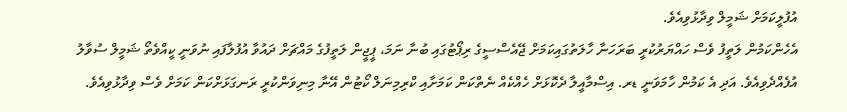އުފުލީކަމަށް ޝަމީލް ވިދާޅުވިއެވެ.
އެހެންކަމުން ލަތީފު ވެސް ހައްޔަރުކުރީ ބަރަހަނާ ހާލަތުގައިކަމަށް ޖޭއެސްސީގެ ރިޕޯޓުގައި ބުނާ ނަމަ، ޕީޖީން ލަތީފުގެ މައްޗަށް ދައުވާ އުފުލާފައި ނުވަނީ ކީއްވެތޯ ޝަމީލް ސުވާލު އުފެއްދެވިއެވެ. އަދި އެ ކަމުން ހާމަވަނީ ޑރ. އިސްމާއީލާ ދެކޮޅަށް ހެއްކެއް ނެތްކަން ކަމަށާއި ކްރިމިނަލް ކޯޓުން އޭނާ މިނިވަންކުރީ ރަނގަޅަށްކަން ކަމަށް ވެސް ވިދާޅުވިއެވެ.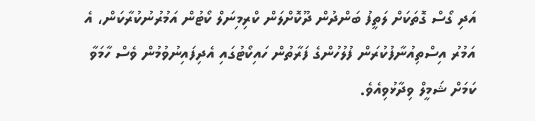އަދި ގޯސް ގޮތަކަށް ލަތީފު ބަންދުން ދޫކޮށްލަން ކްރިމިނަލް ކޯޓުން އަމުރުނުކުރާކަން، އެ އަމުރު އިސްތިއުނާފުކުރަން ފުލުހުންގެ ފަރާތުން ހައިކޯޓުގައި އެދިފައިނުވުމުން ވެސް ހާމަވާ ކަމަށް ޝަމީލް ވިދާޅުވިއެވެ.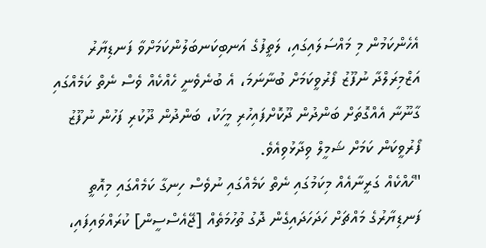އެހެންކަމުން މި މައްސަލައިގައި، ލަތީފުގެ އަނބިކަނބަލުންކަމަށްވާ ފަނޑިޔާރު އަޒްމިރަލްދާ ނުފޫޒު ފޯރުވީކަމަށް ބުނާނަމަ، އެ ބުނެވެނީ ހެއްކެއް ވެސް ނެތް ކަމެއްގައި ގާނޫނާ އެއްގޮތަށް ބަންދުން ދޫކޮށްފައިހުރި މީހަކު، ބަންދުން ދޫކުރި ފަހުން ނުފޫޒު ފޯރުވީކަން ކަމަށް ޝަމީލް ވިދާޅުވިއެވެ.
"ހެއްކެއް ގަރީނާއެއް މިކަމުގައި ނެތް ކަމެއްގައި ނުވެސް ހިނގާ ކަމެއްގައި މިއޮތީ ފަނޑިޔާރުގެ މައްޗަށް ހަދަހަދައިގެން ދޮގު ތުހުމަތެއް [ޖޭއެސްސީން] ކުރައްވައިފައި،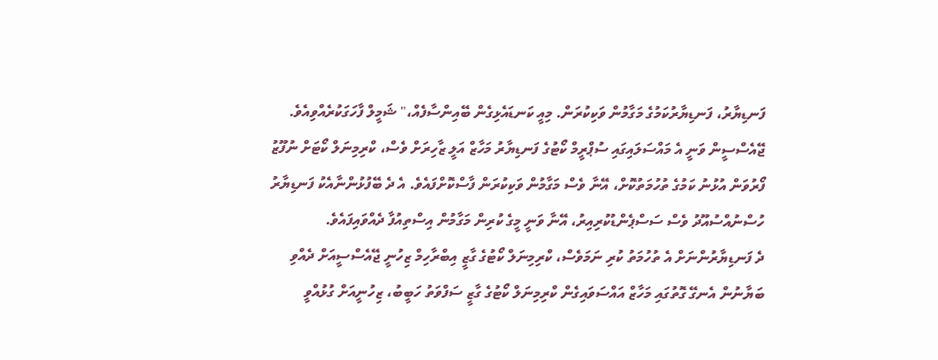ފަނޑިޔާރު، ފަނޑިޔާރުކަމުގެ މަގާމުން ވަކިކުރަން. މިއީ ކަނޑައެޅިގެން ބޭއިންސާފެއް،" ޝަމީލް ފާހަގަކުރެއްވިއެވެ.
ޖޭއެސްސީން ވަނީ އެ މައްސަލައިގައި ސުޕްރީމް ކޯޓުގެ ފަނޑިޔާރު މަހާޒް އަލީ ޒާހިރަށް ވެސް، ކްރިމިނަލް ކޯޓަށް ނުފޫޒު ފޯރުވަން އުޅުނު ކަމުގެ ތުހުމަތުކޮށް، އޭނާ ވެސް މަގާމުން ވަކިކުރަން ފާސްކޮށްފައެވެ. އެ ދެ ބޭފުޅުންނާއެކު ފަނޑިޔާރު ހުސްނުއްސުއޫދު ވެސް ސަސްޕެންޑުކުރިއިރު، އޭނާ ވަނީ މީގެ ކުރިން މަގާމުން އިސްތިއުފާ ދެއްވައިފައެވެ.
ދެ ފަނޑިޔާރުންނަށް އެ ތުހުމަތު ކުރި ނަމަވެސް، ކްރިމިނަލް ކޯޓުގެ ގާޒީ އިބްރާހިމް ޒިހުނީ ޖޭއެސްސީއަށް ދެއްވި ބަޔާނުން އެނގޭ ގޮތުގައި މަހާޒް އައްސަވައިގެން ކްރިމިނަލް ކޯޓުގެ ގާޒީ ސަފްވަތު ހަބީބު، ޒިހުނީއަށް ގުޅުއްވީ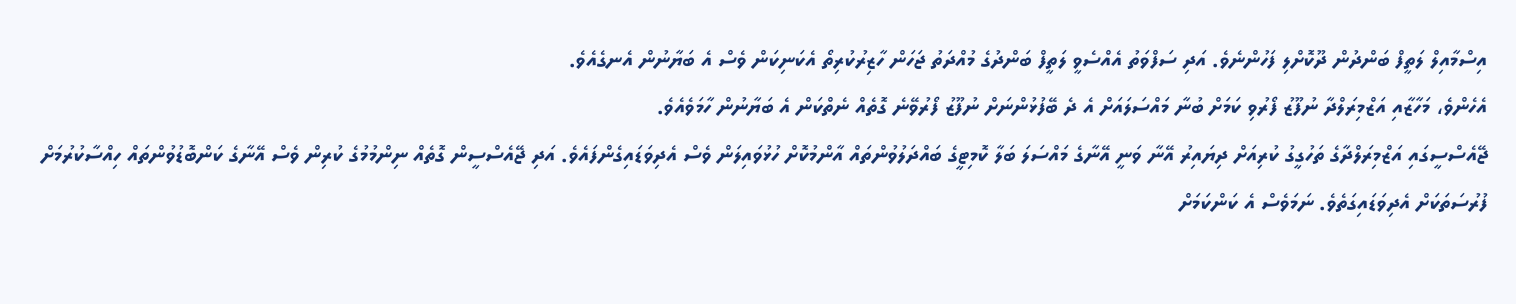އިސްމާއިލް ލަތީފް ބަންދުން ދޫކޮށްލި ފަހުންނެވެ. އަދި ސަފްވަތު އެއްސެވީ ލަތީފް ބަންދުގެ މުއްދަތު ޖަހަން ހާޒިރުކުރިތޯ އެކަނިކަން ވެސް އެ ބަޔާނުން އެނގެއެވެ.
އެހެންވެ، މަހާޒާއި އަޒްމިރަލްދާ ނުފޫޒު ފޯރުވި ކަމަށް ބުނާ މައްސަލައަށް އެ ދެ ބޭފުޅުންނަށް ނުފޫޒު ފޯރުވޭނެ ގޮތެއް ނެތްކަން އެ ބަޔާނުން ހާމަވެއެވެ.
ޖޭއެސްސީގައި އަޒްމިރަލްދާގެ ތަހުގީގު ކުރިއަށް ދިޔައިރު އޭނާ ވަނީ އޭނާގެ މައްސަލަ ބަލާ ކޮމިޓީގެ ބައްދަލުވުންތައް އާންމުކޮށް ހުޅުވައިލަން ވެސް އެދިވަޑައިގެންފައެވެ. އަދި ޖޭއެސްސީން ގޮތެއް ނިންމުމުގެ ކުރިން ވެސް އޭނާގެ ކަންބޮޑުވުންތައް ހިއްސާކުރުމަށް ފުރުސަތަކަށް އެދިވަޑައިގަތެވެ. ނަމަވެސް އެ ކަންކަމަށް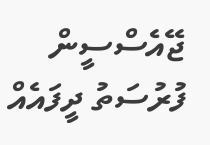ޖޭއެސްސީން ފުރުސަތު ދީފައެއް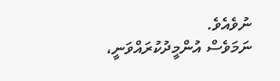ނުވެއެވެ.
ނަމަވެސް އުންމީދުކުރައްވަނީ،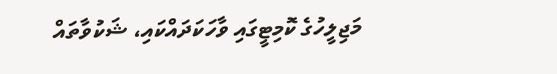މަޖިލީހުގެ ކޮމިޓީގައި ވާހަކަދައްކައި، ޝަކުވާތައް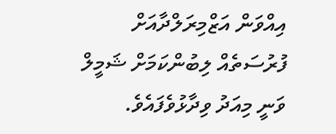އިއްވަން އަޒްމިރަލްދާއަށް ފުރުސަތެއް ލިބުންކަމަށް ޝަމީލް ވަނީ މިއަދު ވިދާޅުވެފައެވެ.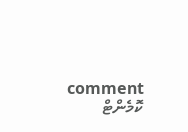comment ކޮމެންޓް